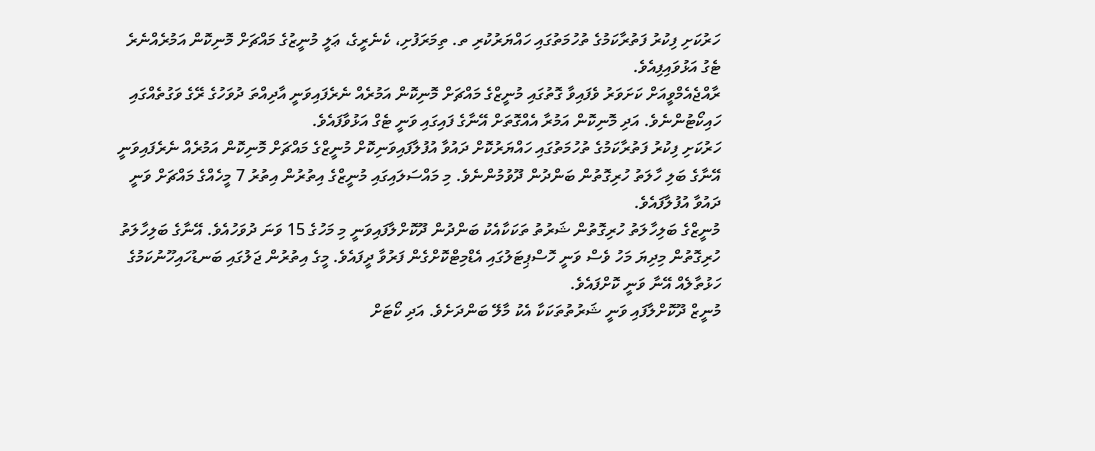ހަރުކަށި ފިކުރު ފަތުރާކަމުގެ ތުހުމަތުގައި ހައްޔަރުކުރި ތ. ތިމަރަފުށި، ކެނެރީގެ، ޢަލީ މުނީޒުގެ މައްޗަށް މޮނިކޮން އަމުރެއްނެރެ ޓެގު އަޅުވައިފިއެވެ.
ރާއްޖެއެމްވީއަށް ކަށަވަރު ވެފައިވާ ގޮތުގައި މުނީޒްގެ މައްޗަށް މޮނިކޮން އަމުރެއް ނެރެފައިވަނީ އާދިއްތަ ދުވަހުގެ ރޭގެ ވަގުތެއްގައި ހައިކޯޓުންނެވެ. އަދި މޮނިކޮން އަމުރާ އެއްގޮތަށް އޭނާގެ ފައިގައި ވަނީ ޓެގް އަޅުވާފައެވެ.
ހަރުކަށި ފިކުރު ފަތުރާކަމުގެ ތުހުމަތުގައި ހައްޔަރުކޮށް ދައުވާ އުފުލާފައިވަނިކޮށް މުނީޒްގެ މައްޗަށް މޮނިކޮން އަމުރެއް ނެރެފައިވަނީ އޭނާގެ ބަލި ހާލަތު ހުރިގޮތުން ބަންދުން ދޫވުމުންނެވެ. މި މައްސަލައިގައި މުނީޒްގެ އިތުރުން އިތުރު 7 މީހެއްގެ މައްޗަށް ވަނީ ދައުވާ އުފުލާފައެވެ.
މުނީޒްގެ ބަލިހާލަތު ހުރިގޮތުން ޝަރުތު ތަކަކާއެކު ބަންދުން ދޫކޮށްލާފައިވަނީ މި މަހުގެ 15 ވަނަ ދުވަހުއެވެ. އޭނާގެ ބަލިހާލަތު ހުރިގޮތުން މިދިޔަ މަހު ވެސް ވަނީ ހޮސްޕިޓަލުގައި އެޑްމިޓްކޮށްގެން ފަރުވާ ދީފައެވެ. މީގެ އިތުރުން ޖަލުގައި ބަނޑުހައިހޫނުކަމުގެ ހަޅުތާލެއް އޭނާ ވަނީ ކޮށްފައެވެ.
މުނީޒް ދޫކޮށްލާފައި ވަނީ ޝަރުތުތަކަކާ އެކު މާލޭ ބަންދަށެވެ. އަދި ކޯޓަށް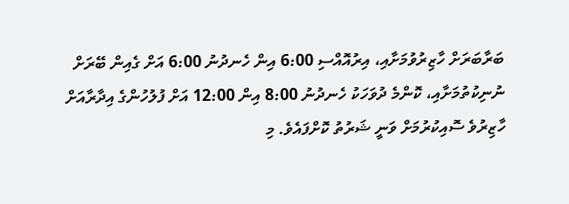ބަރާބަރަށް ހާޒިރުވުމަށާއި، އިރުއޮއްސި 6:00 އިން ހެނދުނު 6:00 އަށް ގެއިން ބޭރަށް ނުނިކުތުމަށާއި، ކޮންމެ ދުވަހަކު ހެނދުނު 8:00 އިން 12:00 އަށް ފުލުހުންގެ އިދާރާއަށް ހާޒިރުވެ ސޮއިކުރުމަށް ވަނީ ޝަރުތު ކޮށްފައެވެ. މި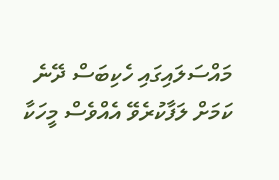މައްސަލައިގައި ހެކިބަސް ދޭނެ ކަމަށް ލަފާކުރެވޭ އެއްވެސް މީހަކާ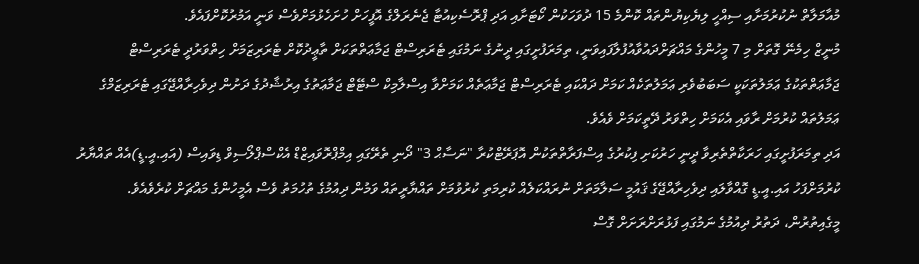މުއާމަލާތް ނުކުރުމަށާއި ސިއްހީ ލިޔެކިޔުންތައް ކޮންމެ 15 ދުވަހަކުން ކޯޓަށާއި އަދި ޕްރޮސެކިއުޓާ ޖެނެރަލްގެ އޮފީހަށް ހުށަހެޅުމަށްވެސް ވަނީ އަމުރުކޮށްފައެވެ.
މުނީޒް ހިމެނޭ ގޮތަށް މި 7 މީހުންގެ މައްޗަށްދައުވާއުފުލާފައިވަނީ، ތިމަރަފުށީގައި ދީނުގެ ނަމުގައި ޓެރަރިސްޓް ޖަމާޢަތްތަކަށް ތާޢީދުކޮށް ޓެރަރިޒަމަށް ހިތްވަރުދީ ޓެރަރިސްޓް ޖަމާޢަތްތަކުގެ ޢަމަލުތަކަކީ ސަބަބުވެރި ޢަމަލުތަކެއް ކަމަށް ދައްކައި ޓެރަރިސްޓް ޖަމާޢަތެއް ކަމަށްވާ އިސްލާމިކް ސްޓޭޓް ޖަމާޢަތުގެ އިރުޝާދުގެ ދަށުން ދިވެހިރާއްޖޭގައި ޓެރަރިޒަމްގެ ޢަމަލުތައް ކުރުމަށް ރާވައި އެކަމަށް ހިތްވަރު ދޭތީކަމަށް ވެއެވެ.
އަދި ތިމަރަފުށީގައި ހަރަކާތްތެރިވާ ދީނީ ހަރުކަށި ފިކުރުގެ އިސްފަރާތްތަކުން އޮޕަރޭޓްކުރާ "ނަސާޙް 3" ދޯނި ތެރޭގައި އިމްޕްރޮވައިޒްޑް އެކްސްޕްލޯސިވް ޑިވައިސް (އައި.އީ.ޑީ)އެއް ތައްޔާރު ކުރުމަށްފަހު އައި.އީ.ޑީ ގޮއްވާލައި ދިވެހިރާއްޖޭގެ ޤައުމީ ސަލާމަތަށް ނުރައްކަލެއް ކުރިމަތި ކުރުވުމަށް ތައްޔާރީތައް ވަމުން ދިއުމުގެ ތުހުމަތު ވެސް އެމީހުންގެ މައްޗަށް ކުރެވެއެވެ.
މީގެއިތުރުން، ދަތުރު ދިއުމުގެ ނަމުގައި ފަޅުރަށްރަށަށް ގޮސް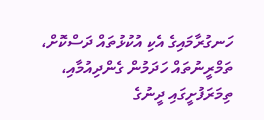ހަނގުރާމައިގެ އެކި އުކުޅުތައް ދަސްކޮށް، ތަމްރީނުތައް ހަދަމުން ގެންދިއުމާއި، ތިމަރަފުށީގައި ދީނުގެ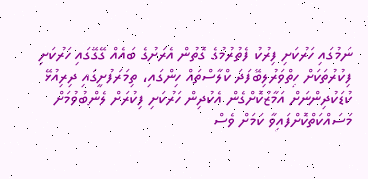ނަމުގައި ހަރުކަށި ފިރުކު ފެތުރުމުގެ ގޮތުން އެރަށުގެ ބައެއް ގޭގޭގައި ހަރުކަށި ފިކުރުތަކަށް ހިތްވަރުލިބޭފަދަ ކްލާސްތައް ހިންގައި، ތިމަރަފުށީގައި ދިރިއުޅޭ ކުޑަކުދިންނަށް އަމާޒުކޮށްގެން އެކުދިން ހަރުކަށި ފިކުރަށް ލެންބުވުމަށް މަސައްކަތްކޮށްފައިވާ ކަމަށް ވެސް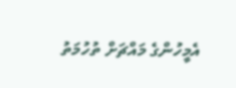އެމީހުންގެ މައްޗަށް ތުހުމަތު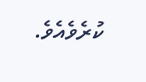ކުރެވެއެވެ.